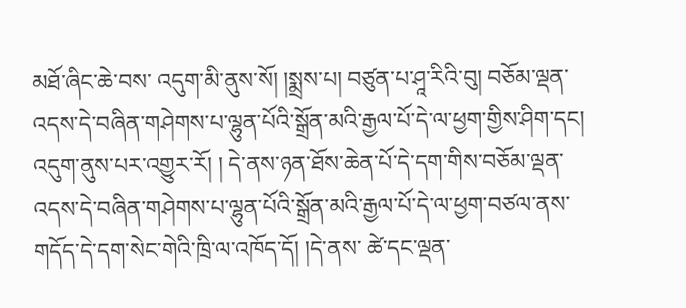མཐོ་ཞིང་ཆེ་བས་ འདུག་མི་ནུས་སོ། །སྨྲས་པ། བཙུན་པ་ཤཱ་རིའི་བུ། བཅོམ་ལྡན་འདས་དེ་བཞིན་གཤེགས་པ་ལྷུན་པོའི་སྒྲོན་མའི་རྒྱལ་པོ་དེ་ལ་ཕྱག་གྱིས་ཤིག་དང། འདུག་ནུས་པར་འགྱུར་རོ། ། དེ་ནས་ཉན་ཐོས་ཆེན་པོ་དེ་དག་གིས་བཅོམ་ལྡན་འདས་དེ་བཞིན་གཤེགས་པ་ལྷུན་པོའི་སྒྲོན་མའི་རྒྱལ་པོ་དེ་ལ་ཕྱག་བཙལ་ནས་གདོད་དེ་དག་སེང་གེའི་ཁྲི་ལ་འཁོད་དོ། །དེ་ནས་ ཚེ་དང་ལྡན་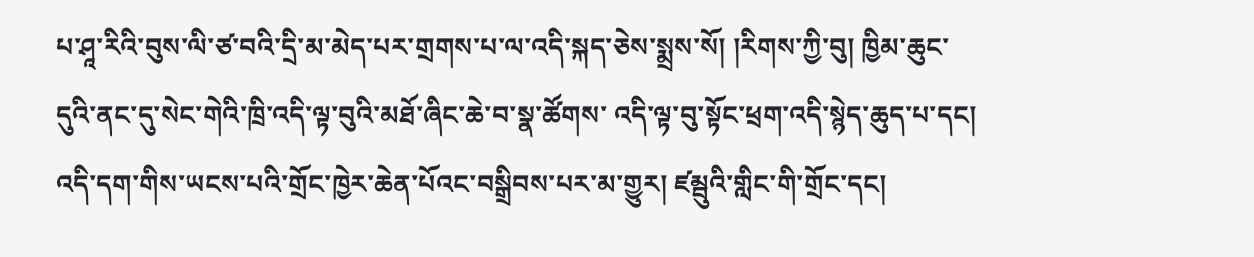པ་ཤཱ་རིའི་བུས་ལི་ཙ་བའི་དྲི་མ་མེད་པར་གྲགས་པ་ལ་འདི་སྐད་ཅེས་སྨྲས་སོ། །རིགས་ཀྱི་བུ། ཁྱིམ་ཆུང་དུའི་ནང་དུ་སེང་གེའི་ཁྲི་འདི་ལྟ་བུའི་མཐོ་ཞིང་ཆེ་བ་སྣ་ཚོགས་ འདི་ལྟ་བུ་སྟོང་ཕྲག་འདི་སྙེད་ཆུད་པ་དང། འདི་དག་གིས་ཡངས་པའི་གྲོང་ཁྱེར་ཆེན་པོའང་བསྒྲིབས་པར་མ་གྱུར། ཛམྦུའི་གླིང་གི་གྲོང་དང།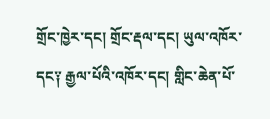གྲོང་ཁྱེར་དང། གྲོང་རྡལ་དང། ཡུལ་འཁོར་ དང༑ རྒྱལ་པོའི་འཁོར་དང། གླིང་ཆེན་པོ་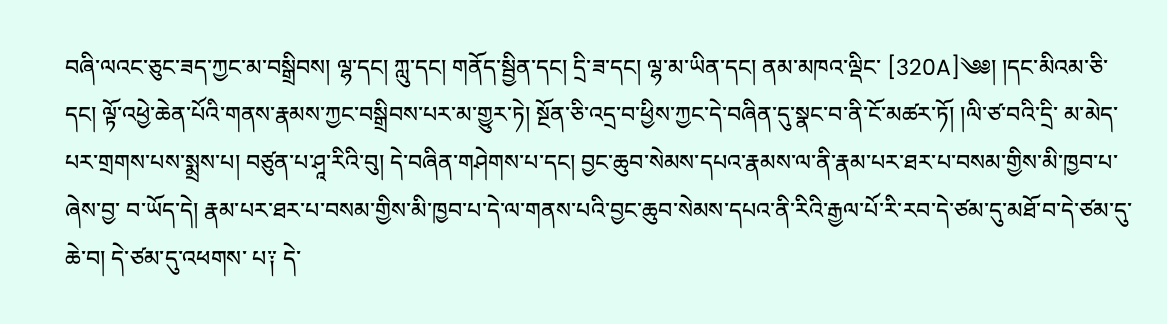བཞི་ལའང་ཅུང་ཟད་ཀྱང་མ་བསྒྲིབས། ལྷ་དང། ཀླུ་དང། གནོད་སྦྱིན་དང། དྲི་ཟ་དང། ལྷ་མ་ཡིན་དང། ནམ་མཁའ་ལྡིང་ [320A]༄༅། །དང་མིའམ་ཅི་དང། ལྟོ་འཕྱེ་ཆེན་པོའི་གནས་རྣམས་ཀྱང་བསྒྲིབས་པར་མ་གྱུར་ཏེ། སྔོན་ཅི་འདྲ་བ་ཕྱིས་ཀྱང་དེ་བཞིན་དུ་སྣང་བ་ནི་ངོ་མཚར་ཏོ། །ལི་ཙ་བའི་དྲི་ མ་མེད་པར་གྲགས་པས་སྨྲས་པ། བཙུན་པ་ཤཱ་རིའི་བུ། དེ་བཞིན་གཤེགས་པ་དང། བྱང་ཆུབ་སེམས་དཔའ་རྣམས་ལ་ནི་རྣམ་པར་ཐར་པ་བསམ་གྱིས་མི་ཁྱབ་པ་ཞེས་བྱ་ བ་ཡོད་དེ། རྣམ་པར་ཐར་པ་བསམ་གྱིས་མི་ཁྱབ་པ་དེ་ལ་གནས་པའི་བྱང་ཆུབ་སེམས་དཔའ་ནི་རིའི་རྒྱལ་པོ་རི་རབ་དེ་ཙམ་དུ་མཐོ་བ་དེ་ཙམ་དུ་ཆེ་བ། དེ་ཙམ་དུ་འཕགས་ པ༑ དེ་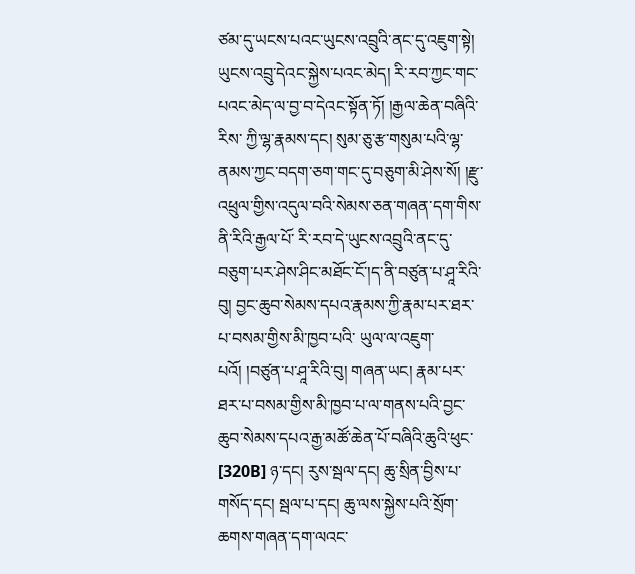ཙམ་དུ་ཡངས་པའང་ཡུངས་འབྲུའི་ནང་དུ་འཇུག་སྟེ། ཡུངས་འབྲུ་དེའང་སྐྱེས་པའང་མེད། རི་རབ་ཀྱང་གང་པའང་མེད་ལ་བྱ་བ་དེའང་སྟོན་ཏོ། །རྒྱལ་ཆེན་བཞིའི་རིས་ ཀྱི་ལྷ་རྣམས་དང། སུམ་ཅུ་རྩ་གསུམ་པའི་ལྷ་ནམས་ཀྱང་བདག་ཅག་གང་དུ་བཅུག་མི་ཤེས་སོ། །རྫུ་འཕྲུལ་གྱིས་འདུལ་བའི་སེམས་ཅན་གཞན་དག་གིས་ནི་རིའི་རྒྱལ་པོ་ རི་རབ་དེ་ཡུངས་འབྲུའི་ནང་དུ་བཅུག་པར་ཤེས་ཤིང་མཐོང་ངོ་།ད་ནི་བཙུན་པ་ཤཱ་རིའི་བུ། བྱང་ཆུབ་སེམས་དཔའ་རྣམས་ཀྱི་རྣམ་པར་ཐར་པ་བསམ་གྱིས་མི་ཁྱབ་པའི་ ཡུལ་ལ་འཇུག་པའོ། །བཙུན་པ་ཤཱ་རིའི་བུ། གཞན་ཡང། རྣམ་པར་ཐར་པ་བསམ་གྱིས་མི་ཁྱབ་པ་ལ་གནས་པའི་བྱང་ཆུབ་སེམས་དཔའ་རྒྱ་མཚོ་ཆེན་པོ་བཞིའི་ཆུའི་ཕུང་ [320B] ཉ་དང། རུས་སྦལ་དང། ཆུ་སྲིན་བྱིས་པ་གསོད་དང། སྦལ་པ་དང། ཆུ་ལས་སྐྱེས་པའི་སྲོག་ཆགས་གཞན་དག་ལའང་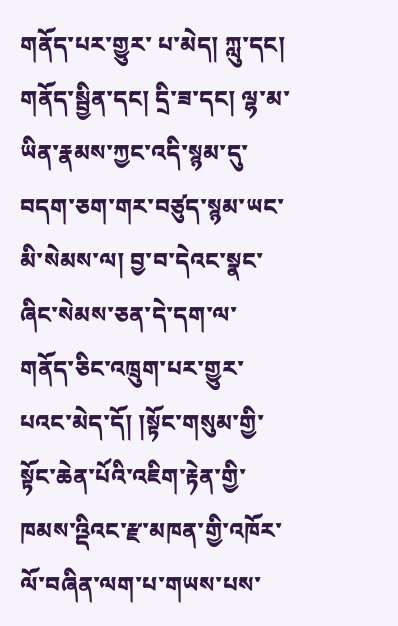གནོད་པར་གྱུར་ པ་མེད། ཀླུ་དང། གནོད་སྦྱིན་དང། དྲི་ཟ་དང། ལྷ་མ་ཡིན་རྣམས་ཀྱང་འདི་སྙམ་དུ་བདག་ཅག་གར་བཙུད་སྙམ་ཡང་མི་སེམས་ལ། བྱ་བ་དེའང་སྣང་ཞིང་སེམས་ཅན་དེ་དག་ལ་ གནོད་ཅིང་འཁྲུག་པར་གྱུར་པའང་མེད་དོ། །སྟོང་གསུམ་གྱི་སྟོང་ཆེན་པོའི་འཇིག་རྟེན་གྱི་ཁམས་འྡིའང་རྫ་མཁན་གྱི་འཁོར་ལོ་བཞིན་ལག་པ་གཡས་པས་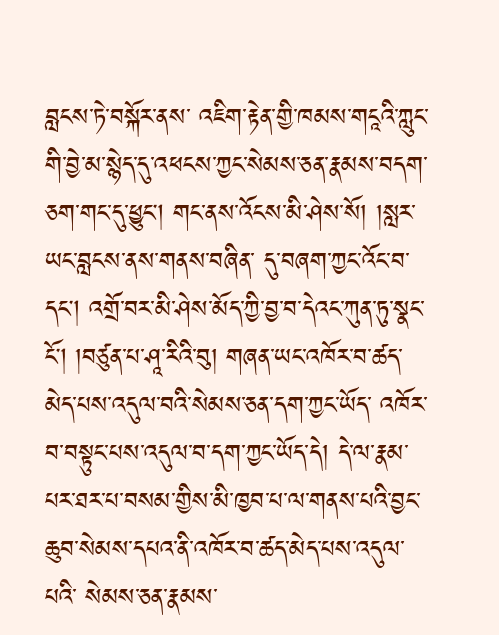བླངས་ཏེ་བསྐོར་ནས་ འཇིག་རྟེན་གྱི་ཁམས་གངཱའི་ཀླུང་གི་བྱེ་མ་སྙེད་དུ་འཕངས་ཀྱང་སེམས་ཅན་རྣམས་བདག་ཅག་གང་དུ་ཕྱུང། གང་ནས་འོངས་མི་ཤེས་སོ། །སླར་ཡང་བླངས་ནས་གནས་བཞིན་ དུ་བཞག་ཀྱང་འོང་བ་དང། འགྲོ་བར་མི་ཤེས་མོད་ཀྱི་བྱ་བ་དེའང་ཀུན་ཏུ་སྣང་ངོ། །བཙུན་པ་ཤཱ་རིའི་བུ། གཞན་ཡང་འཁོར་བ་ཚད་མེད་པས་འདུལ་བའི་སེམས་ཅན་དག་ཀྱང་ཡོད་ འཁོར་བ་བསྟུང་པས་འདུལ་བ་དག་ཀྱང་ཡོད་དེ། དེ་ལ་རྣམ་པར་ཐར་པ་བསམ་གྱིས་མི་ཁྱབ་པ་ལ་གནས་པའི་བྱང་ཆུབ་སེམས་དཔའ་ནི་འཁོར་བ་ཚད་མེད་པས་འདུལ་པའི་ སེམས་ཅན་རྣམས་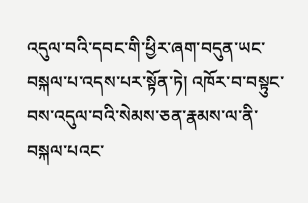འདུལ་བའི་དབང་གི་ཕྱིར་ཞག་བདུན་ཡང་བསྐལ་པ་འདས་པར་སྟོན་ཏེ། འཁོར་བ་བསྟུང་བས་འདུལ་བའི་སེམས་ཅན་རྣམས་ལ་ནི་བསྐལ་པའང་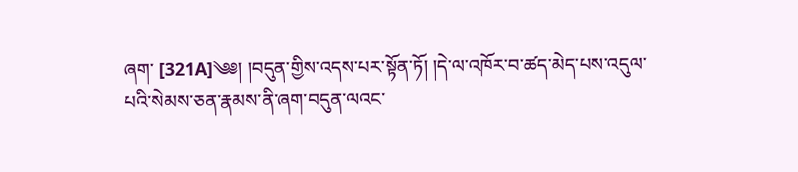ཞག་ [321A]༄༅། །བདུན་གྱིས་འདས་པར་སྟོན་ཏོ། །དེ་ལ་འཁོར་བ་ཚད་མེད་པས་འདུལ་པའི་སེམས་ཅན་རྣམས་ནི་ཞག་བདུན་ལའང་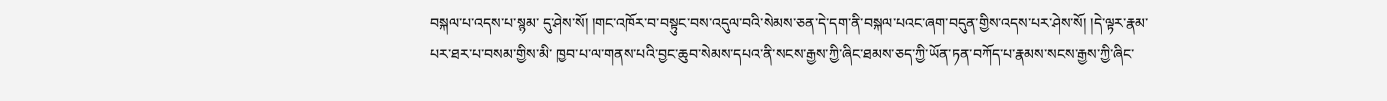བསྐལ་པ་འདས་པ་སྙམ་ དུ་ཤེས་སོ། །གང་འཁོར་བ་བསྟུང་བས་འདུལ་བའི་སེམས་ཅན་དེ་དག་ནི་བསྐལ་པའང་ཞག་བདུན་གྱིས་འདས་པར་ཤེས་སོ། །དེ་ལྟར་རྣམ་པར་ཐར་པ་བསམ་གྱིས་མི་ ཁྱབ་པ་ལ་གནས་པའི་བྱང་ཆུབ་སེམས་དཔའ་ནི་སངས་རྒྱས་ཀྱི་ཞིང་ཐམས་ཅད་ཀྱི་ཡོན་ཏན་བཀོད་པ་རྣམས་སངས་རྒྱས་ཀྱི་ཞིང་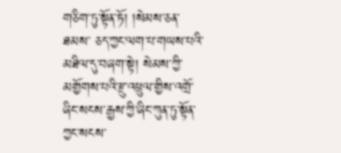གཅིག་ཏུ་སྟོན་ཏོ། །སེམས་ཅན་ཐམས་ ཅད་ཀྱང་ལག་པ་གཡས་པའི་མཐིལ་དུ་བཞག་སྟེ། སེམས་ཀྱི་མགྱོགས་པའི་རྫུ་འཕྲུལ་གྱིས་འགྲོ་ཞིང་སངས་རྒྱས་ཀྱི་ཞིང་ཀུན་ཏུ་སྟོན་ཀྱང་སངས་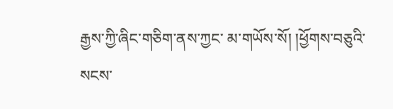རྒྱས་ཀྱི་ཞིང་གཅིག་ནས་ཀྱང་ མ་གཡོས་སོ། །ཕྱོགས་བཅུའི་སངས་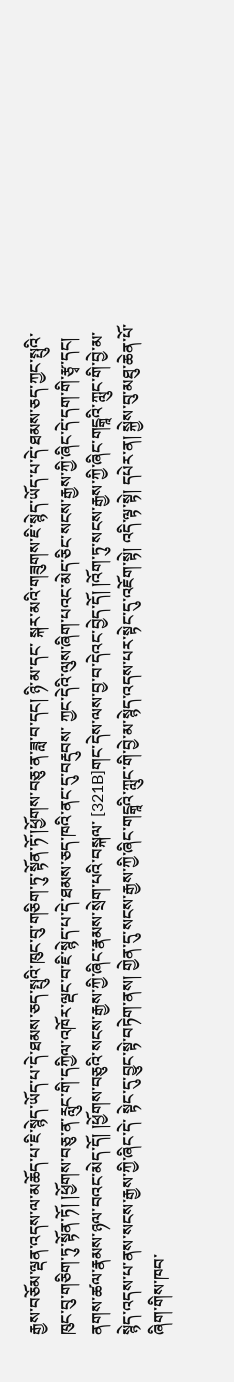རྒྱས་བཅོམ་ལྡན་འདས་ལ་མཆོད་པ་ཇི་སྙེད་ཡོད་པ་དེ་ཐམས་ཅད་སྤུའི་ཁུང་བུ་གཅིག་ཏུ་སྟོན་ཏོ་།ཕྱོགས་བཅུ་ན་ཟླ་བ་དང། ཉི་མ་དང་ སྐར་མའི་གཟུགས་ཇི་སྙེད་ཡོད་པ་དེ་ཐམས་ཅད་ཀྱང་སྤུའི་ཁུང་བུ་གཅིག་ཏུ་སྟོན་ཏོ། །ཕྱོགས་བཅུ་ན་རླུང་གི་དཀྱིལ་འཁོར་ལྡང་བ་ཇི་སྙེད་པ་དེ་ཐམས་ཅད་ཁའི་ནང་དུ་བརྡུབས་ ཀྱང་དེའི་ལུས་ཞིག་པའང་མེད་ཅིང་སངས་རྒྱས་ཀྱི་ཞིང་དེ་དག་གི་རྩྭ་དང། ནགས་ཚལ་རྣམས་ཉལ་བའང་མེད་དོ། །ཕྱོགས་བཅུའི་སངས་རྒྱས་ཀྱི་ཞིང་རྣམས་སྲེག་པའི་བསྐལ་ [321B]གང་དེས་ལས་བྱ་བ་དེའང་བྱེད་དོ། །འོག་ཏུ་སངས་རྒྱས་ཀྱི་ཞིང་གངྒཱའི་ཀླུང་གི་བྱེ་མ་སྙེད་འདས་པ་ནས་སངས་རྒྱས་ཀྱི་ཞིང་དེ་ སྟེང་དུ་བྱུང་སྟེ་བཏེག་ནས། གྱེན་དུ་སངས་རྒྱས་ཀྱི་ཞིང་གངྒཱའི་ཀླུང་གི་བྱེ་མ་སྙེད་འདས་པར་སྟེང་དུ་འཇོག་སྟེ། འདི་ལྟ་སྟེ། དཔེར་ན། སྐྱེས་བུ་མཐུ་ཆེན་པོ་ཞིག་གིས་ཁབ་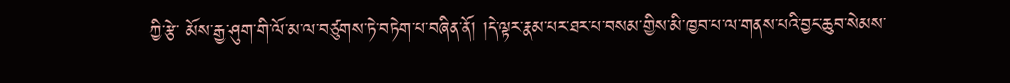ཀྱི་རྩེ་ མོས་རྒྱ་ཤུག་གི་ལོ་མ་ལ་བཙུགས་ཏེ་བཏེག་པ་བཞིན་ནོ། །དེ་ལྟར་རྣམ་པར་ཐར་པ་བསམ་གྱིས་མི་ཁྱབ་པ་ལ་གནས་པའི་བྱང་ཆུབ་སེམས་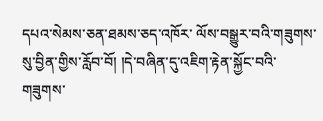དཔའ་སེམས་ཅན་ཐམས་ཅད་འཁོར་ ལོས་བསྒྱུར་བའི་གཟུགས་སུ་བྱིན་གྱིས་རློབ་བོ། །དེ་བཞིན་དུ་འཇིག་རྟེན་སྐྱོང་བའི་གཟུགས་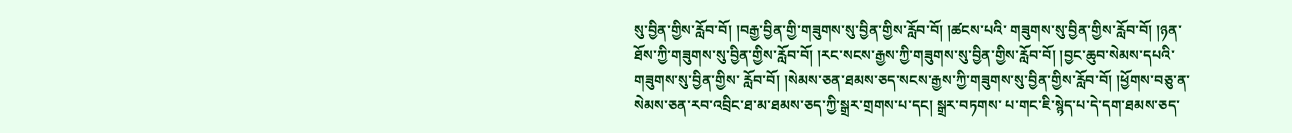སུ་བྱིན་གྱིས་རློབ་བོ། །བརྒྱ་བྱིན་གྱི་གཟུགས་སུ་བྱིན་གྱིས་རློབ་བོ། །ཚངས་པའི་ གཟུགས་སུ་བྱིན་གྱིས་རློབ་བོ། །ཉན་ཐོས་ཀྱི་གཟུགས་སུ་བྱིན་གྱིས་རློབ་བོ། །རང་སངས་རྒྱས་ཀྱི་གཟུགས་སུ་བྱིན་གྱིས་རློབ་བོ། །བྱང་ཆུབ་སེམས་དཔའི་གཟུགས་སུ་བྱིན་གྱིས་ རློབ་བོ། །སེམས་ཅན་ཐམས་ཅད་སངས་རྒྱས་ཀྱི་གཟུགས་སུ་བྱིན་གྱིས་རློབ་བོ། །ཕྱོགས་བཅུ་ན་སེམས་ཅན་རབ་འབྲིང་ཐ་མ་ཐམས་ཅད་ཀྱི་སྒྲར་གྲགས་པ་དང། སྒྲར་བཏགས་ པ་གང་ཇི་སྙེད་པ་དེ་དག་ཐམས་ཅད་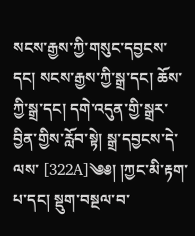སངས་རྒྱས་ཀྱི་གསུང་དབྱངས་དང། སངས་རྒྱས་ཀྱི་སྒྲ་དང། ཆོས་ཀྱི་སྒྲ་དང། དགེ་འདུན་གྱི་སྒྲར་བྱིན་གྱིས་རློབ་སྟེ། སྒྲ་དབྱངས་དེ་ལས་ [322A]༄༅། །ཀྱང་མི་རྟག་པ་དང། སྡུག་བསྔལ་བ་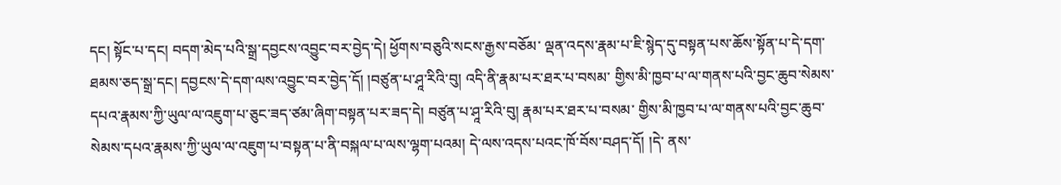དང། སྟོང་པ་དང། བདག་མེད་པའི་སྒྲ་དབྱངས་འབྱུང་བར་བྱེད་དེ། ཕྱོགས་བཅུའི་སངས་རྒྱས་བཅོམ་ ལྡན་འདས་རྣམ་པ་ཇི་སྙེད་དུ་བསྟན་པས་ཆོས་སྟོན་པ་དེ་དག་ཐམས་ཅད་སྒྲ་དང། དབྱངས་དེ་དག་ལས་འབྱུང་བར་བྱེད་དོ། །བཙུན་པ་ཤཱ་རིའི་བུ། འདི་ནི་རྣམ་པར་ཐར་པ་བསམ་ གྱིས་མི་ཁྱབ་པ་ལ་གནས་པའི་བྱང་ཆུབ་སེམས་དཔའ་རྣམས་ཀྱི་ཡུལ་ལ་འཇུག་པ་ཅུང་ཟད་ཙམ་ཞིག་བསྟན་པར་ཟད་དེ། བཙུན་པ་ཤཱ་རིའི་བུ། རྣམ་པར་ཐར་པ་བསམ་ གྱིས་མི་ཁྱབ་པ་ལ་གནས་པའི་བྱང་ཆུབ་སེམས་དཔའ་རྣམས་ཀྱི་ཡུལ་ལ་འཇུག་པ་བསྟན་པ་ནི་བསྐལ་པ་ལས་ལྷག་པའམ། དེ་ལས་འདས་པའང་ཁོ་བོས་བཤད་དོ། །དེ་ ནས་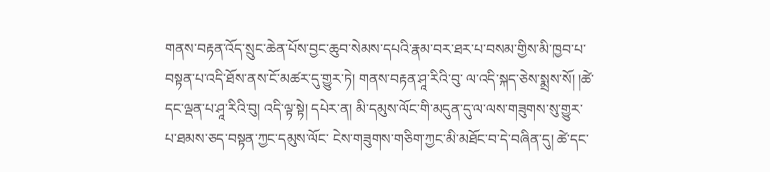གནས་བརྟན་འོད་སྲུང་ཆེན་པོས་བྱང་ཆུབ་སེམས་དཔའི་རྣམ་བར་ཐར་པ་བསམ་གྱིས་མི་ཁྱབ་པ་བསྟན་པ་འདི་ཐོས་ནས་ངོ་མཚར་དུ་གྱུར་ཏེ། གནས་བརྟན་ཤཱ་རིའི་བུ་ ལ་འདི་སྐད་ཅེས་སྨྲས་སོ། །ཚེ་དང་ལྡན་པ་ཤཱ་རིའི་བུ། འདི་ལྟ་སྟེ། དཔེར་ན། མི་དམུས་ལོང་གི་མདུན་དུ་ལ་ལས་གཟུགས་སུ་གྱུར་པ་ཐམས་ཅད་བསྟན་ཀྱང་དམུས་ལོང་ ངེས་གཟུགས་གཅིག་ཀྱང་མི་མཐོང་བ་དེ་བཞིན་དུ། ཚེ་དང་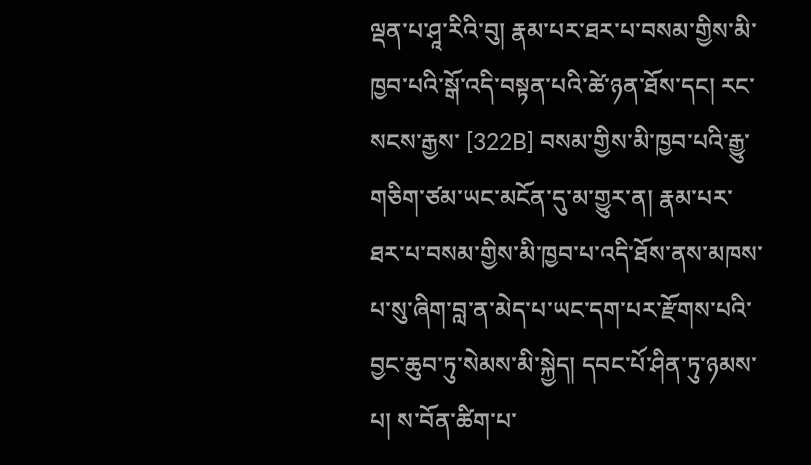ལྡན་པ་ཤཱ་རིའི་བུ། རྣམ་པར་ཐར་པ་བསམ་གྱིས་མི་ཁྱབ་པའི་སྒོ་འདི་བསྟན་པའི་ཚེ་ཉན་ཐོས་དང། རང་སངས་རྒྱས་ [322B] བསམ་གྱིས་མི་ཁྱབ་པའི་རྒྱུ་གཅིག་ཙམ་ཡང་མངོན་དུ་མ་གྱུར་ན། རྣམ་པར་ཐར་པ་བསམ་གྱིས་མི་ཁྱབ་པ་འདི་ཐོས་ནས་མཁས་ པ་སུ་ཞིག་བླ་ན་མེད་པ་ཡང་དག་པར་རྫོགས་པའི་བྱང་ཆུབ་ཏུ་སེམས་མི་སྐྱེད། དབང་པོ་ཤིན་ཏུ་ཉམས་པ། ས་བོན་ཚིག་པ་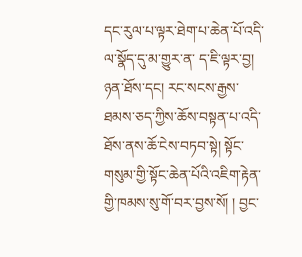དང་རུལ་པ་ལྟར་ཐེག་པ་ཆེན་པོ་འདི་ལ་སྣོད་དུ་མ་གྱུར་ན་ ད་ཇི་ལྟར་བྱ། ཉན་ཐོས་དང། རང་སངས་རྒྱས་ཐམས་ཅད་ཀྱིས་ཆོས་བསྟན་པ་འདི་ཐོས་ནས་ཆོ་ངེས་བཏབ་སྟེ། སྟོང་གསུམ་གྱི་སྟོང་ཆེན་པོའི་འཇིག་རྟེན་གྱི་ཁམས་སུ་གོ་བར་བྱས་སོ། ། བྱང་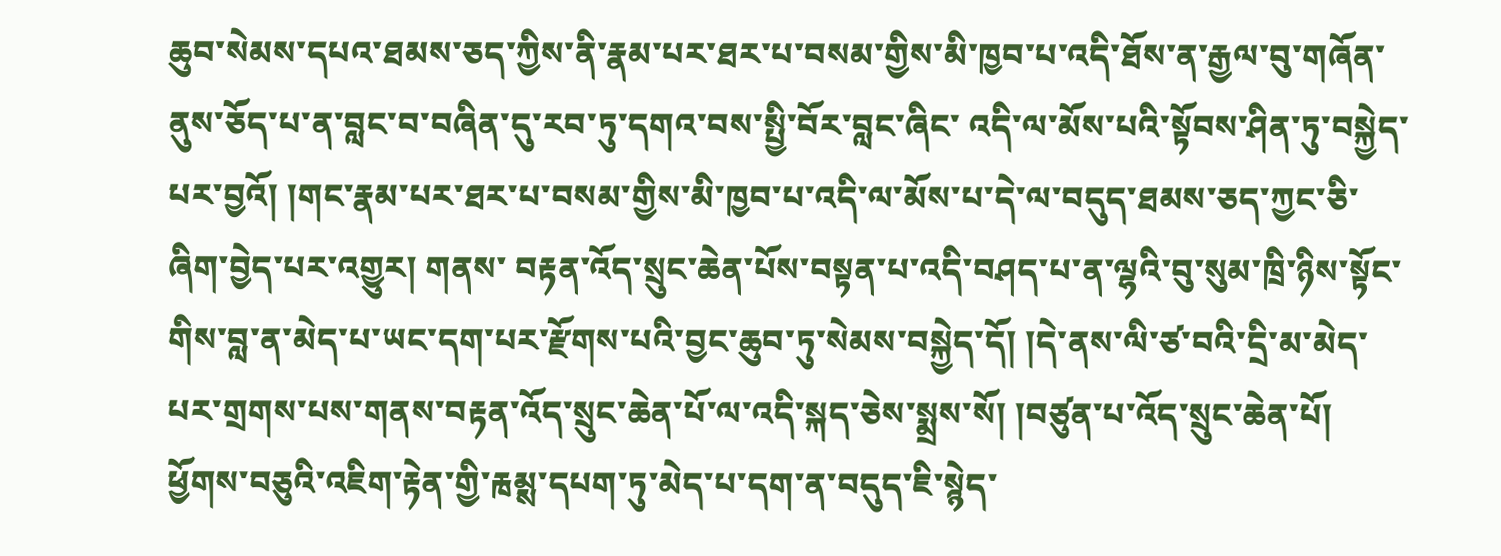ཆུབ་སེམས་དཔའ་ཐམས་ཅད་ཀྱིས་ནི་རྣམ་པར་ཐར་པ་བསམ་གྱིས་མི་ཁྱབ་པ་འདི་ཐོས་ན་རྒྱལ་བུ་གཞོན་ནུས་ཅོད་པ་ན་བླང་བ་བཞིན་དུ་རབ་ཏུ་དགའ་བས་སྤྱི་བོར་བླང་ཞིང་ འདི་ལ་མོས་པའི་སྟོབས་ཤིན་ཏུ་བསྐྱེད་པར་བྱའོ། །གང་རྣམ་པར་ཐར་པ་བསམ་གྱིས་མི་ཁྱབ་པ་འདི་ལ་མོས་པ་དེ་ལ་བདུད་ཐམས་ཅད་ཀྱང་ཅི་ཞིག་བྱེད་པར་འགྱུར། གནས་ བརྟན་འོད་སྲུང་ཆེན་པོས་བསྟན་པ་འདི་བཤད་པ་ན་ལྷའི་བུ་སུམ་ཁྲི་ཉིས་སྟོང་གིས་བླ་ན་མེད་པ་ཡང་དག་པར་རྫོགས་པའི་བྱང་ཆུབ་ཏུ་སེམས་བསྐྱེད་དོ། །དེ་ནས་ལི་ཙ་བའི་དྲི་མ་མེད་ པར་གྲགས་པས་གནས་བརྟན་འོད་སྲུང་ཆེན་པོ་ལ་འདི་སྐད་ཅེས་སྨྲས་སོ། །བཙུན་པ་འོད་སྲུང་ཆེན་པོ། ཕྱོགས་བཅུའི་འཇིག་རྟེན་གྱི་རྑམྶ་དཔག་ཏུ་མེད་པ་དག་ན་བདུད་ཇི་སྙེད་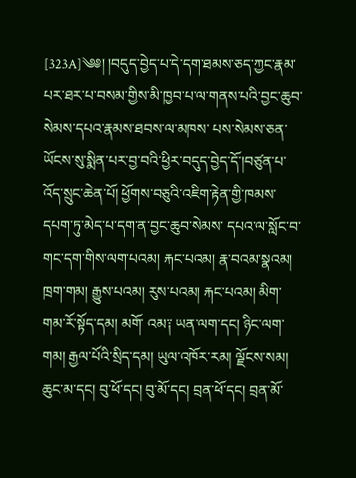[323A]༄༅། །བདུད་བྱེད་པ་དེ་དག་ཐམས་ཅད་ཀྱང་རྣམ་པར་ཐར་པ་བསམ་གྱིས་མི་ཁྱབ་པ་ལ་གནས་པའི་བྱང་ཆུབ་སེམས་དཔའ་རྣམས་ཐབས་ལ་མཁས་ པས་སེམས་ཅན་ཡོངས་སུ་སྨིན་པར་བྱ་བའི་ཕྱིར་བདུད་བྱེད་དོ་།བཙུན་པ་འོད་སྲུང་ཆེན་པོ། ཕྱོགས་བཅུའི་འཇིག་རྟེན་གྱི་ཁམས་དཔག་ཏུ་མེད་པ་དག་ན་བྱང་ཆུབ་སེམས་ དཔའ་ལ་སློང་བ་གང་དག་གིས་ལག་པའམ། རྐང་པའམ། རྣ་བའམ་སྣའམ། ཁྲག་གམ། རྒྱུས་པའམ། རུས་པའམ། རྐང་པའམ། མིག་གམ་རོ་སྟོད་དམ། མགོ་ འམ༑ ཡན་ལག་དང། ཉིང་ལག་གམ། རྒྱལ་པོའི་སྲིད་དམ། ཡུལ་འཁོར་རམ། ལྗོངས་སམ། ཆུང་མ་དང། བུ་ཕོ་དང། བུ་མོ་དང། བྲན་ཕོ་དང། བྲན་མོ་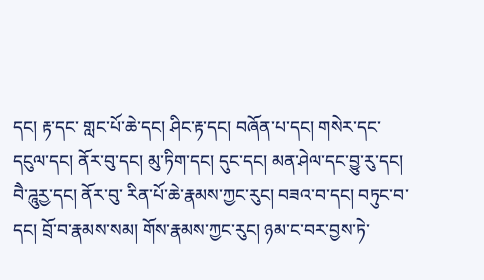དང། རྟ་དང་ གླང་པོ་ཆེ་དང། ཤིང་རྟ་དང། བཞོན་པ་དང། གསེར་དང་དངུལ་དང། ནོར་བུ་དང། མུ་ཏིག་དང། དུང་དང། མན་ཤེལ་དང་བྱུ་རུ་དང། བཻ་ཌཱུརྱ་དང། ནོར་བུ་ རིན་པོ་ཆེ་རྣམས་ཀྱང་རུང། བཟའ་བ་དང། བཏུང་བ་དང། བྲོ་བ་རྣམས་སམ། གོས་རྣམས་ཀྱང་རུང། ཉམ་ང་བར་བྱས་ཏེ་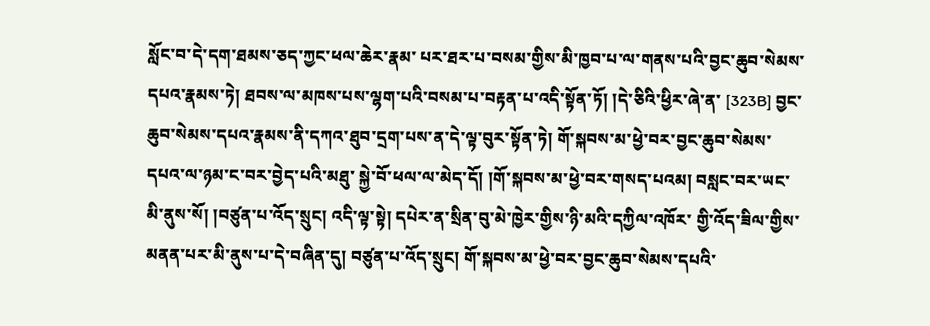སློང་བ་དེ་དག་ཐམས་ཅད་ཀྱང་ཕལ་ཆེར་རྣམ་ པར་ཐར་པ་བསམ་གྱིས་མི་ཁྱབ་པ་ལ་གནས་པའི་བྱང་ཆུབ་སེམས་དཔའ་རྣམས་ཏེ། ཐབས་ལ་མཁས་པས་ལྷག་པའི་བསམ་པ་བརྟན་པ་འདི་སྟོན་ཏོ། །དེ་ཅིའི་ཕྱིར་ཞེ་ན་ [323B] བྱང་ཆུབ་སེམས་དཔའ་རྣམས་ནི་དཀའ་ཐུབ་དྲག་པས་ན་དེ་ལྟ་བུར་སྟོན་ཏེ། གོ་སྐབས་མ་ཕྱེ་བར་བྱང་ཆུབ་སེམས་དཔའ་ལ་ཉམ་ང་བར་བྱེད་པའི་མཐུ་ སྐྱེ་བོ་ཕལ་ལ་མེད་དོ། །གོ་སྐབས་མ་ཕྱེ་བར་གསད་པའམ། བསླང་བར་ཡང་མི་ནུས་སོ། །བཙུན་པ་འོད་སྲུང། འདི་ལྟ་སྟེ། དཔེར་ན་སྲིན་བུ་མེ་ཁྱེར་གྱིས་ཉི་མའི་དཀྱིལ་འཁོར་ གྱི་འོད་ཟིལ་གྱིས་མནན་པར་མི་ནུས་པ་དེ་བཞིན་དུ། བཙུན་པ་འོད་སྲུང། གོ་སྐབས་མ་ཕྱེ་བར་བྱང་ཆུབ་སེམས་དཔའི་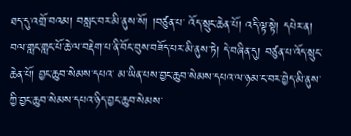ཐད་དུ་འགྲོ་བའམ། བསླང་བར་མི་ནུས་སོ། །བཙུན་པ་ འོད་སྲུང་ཆེན་པོ། འདི་ལྟ་སྟེ། དཔེར་ན། བལ་གླང་གླང་པོ་ཆེ་ལ་བརྡེག་པ་ནི་བོང་བུས་བཟོད་པར་མི་ནུས་ཏེ། དེ་བཞིན་དུ། བཙུན་པ་འོད་སྲུང་ཆེན་པོ། བྱང་ཆུབ་སེམས་དཔའ་ མ་ཡིན་པས་བྱང་ཆུབ་སེམས་དཔའ་ལ་ཉམ་ང་བར་བྱེད་མི་ནུས་ཀྱི་བྱང་ཆུབ་སེམས་དཔའ་ཉིད་བྱང་ཆུབ་སེམས་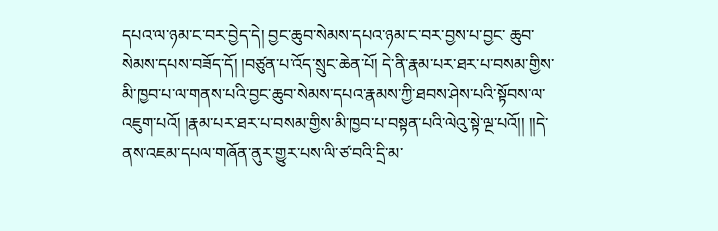དཔའ་ལ་ཉམ་ང་བར་བྱེད་དེ། བྱང་ཆུབ་སེམས་དཔའ་ཉམ་ང་བར་བྱས་པ་བྱང་ ཆུབ་སེམས་དཔས་བཟོད་དོ། །བཙུན་པ་འོད་སྲུང་ཆེན་པོ། དེ་ནི་རྣམ་པར་ཐར་པ་བསམ་གྱིས་མི་ཁྱབ་པ་ལ་གནས་པའི་བྱང་ཆུབ་སེམས་དཔའ་རྣམས་ཀྱི་ཐབས་ཤེས་པའི་སྟོབས་ལ་ འཇུག་པའོ། །རྣམ་པར་ཐར་པ་བསམ་གྱིས་མི་ཁྱབ་པ་བསྟན་པའི་ལེའུ་སྟེ་ལྔ་པའོ།། །།དེ་ནས་འཇམ་དཔལ་གཞོན་ནུར་གྱུར་པས་ལི་ཙ་བའི་དྲི་མ་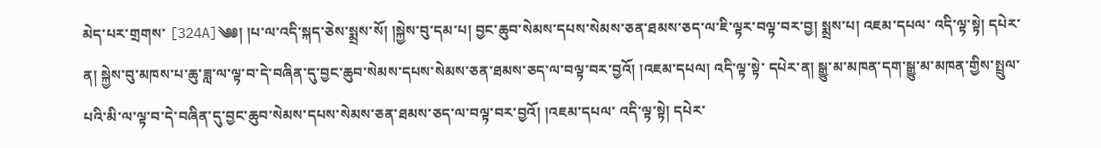མེད་པར་གྲགས་ [324A]༄༅། །པ་ལ་འདི་སྐད་ཅེས་སྨྲས་སོ། །སྐྱེས་བུ་དམ་པ། བྱང་ཆུབ་སེམས་དཔས་སེམས་ཅན་ཐམས་ཅད་ལ་ཇི་ལྟར་བལྟ་བར་བྱ། སྨྲས་པ། འཇམ་དཔལ་ འདི་ལྟ་སྟེ། དཔེར་ན། སྐྱེས་བུ་མཁས་པ་ཆུ་ཟླ་ལ་ལྟ་བ་དེ་བཞིན་དུ་བྱང་ཆུབ་སེམས་དཔས་སེམས་ཅན་ཐམས་ཅད་ལ་བལྟ་བར་བྱའོ། །འཇམ་དཔལ། འདི་ལྟ་སྟེ་ དཔེར་ན། སྒྱུ་མ་མཁན་དག་སྒྱུ་མ་མཁན་གྱིས་སྤྲུལ་པའི་མི་ལ་ལྟ་བ་དེ་བཞིན་དུ་བྱང་ཆུབ་སེམས་དཔས་སེམས་ཅན་ཐམས་ཅད་ལ་བལྟ་བར་བྱའོ། །འཇམ་དཔལ་ འདི་ལྟ་སྟེ། དཔེར་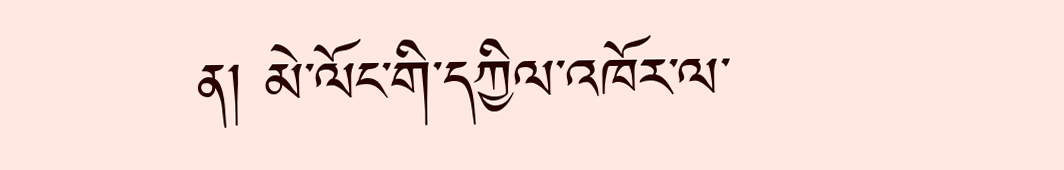ན། མེ་ལོང་གི་དཀྱིལ་འཁོར་ལ་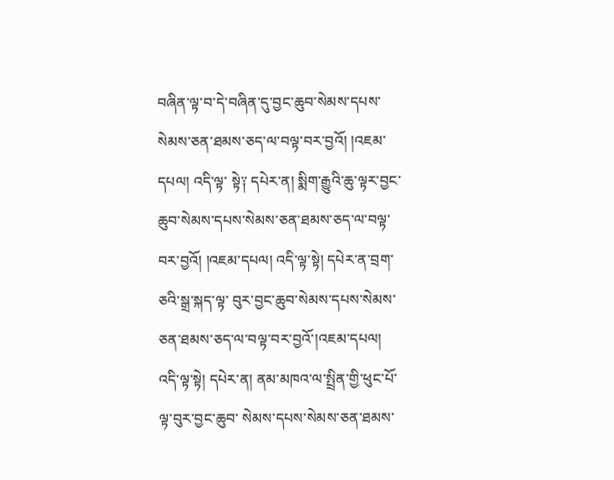བཞིན་ལྟ་བ་དེ་བཞིན་དུ་བྱང་ཆུབ་སེམས་དཔས་སེམས་ཅན་ཐམས་ཅད་ལ་བལྟ་བར་བྱའོ། །འཇམ་དཔལ། འདི་ལྟ་ སྟེ༑ དཔེར་ན། སྨིག་རྒྱུའི་ཆུ་ལྟར་བྱང་ཆུབ་སེམས་དཔས་སེམས་ཅན་ཐམས་ཅད་ལ་བལྟ་བར་བྱའོ། །འཇམ་དཔལ། འདི་ལྟ་སྟེ། དཔེར་ན་བྲག་ཅའི་སྒྲ་སྐད་ལྟ་ བུར་བྱང་ཆུབ་སེམས་དཔས་སེམས་ཅན་ཐམས་ཅད་ལ་བལྟ་བར་བྱའོ་།འཇམ་དཔལ། འདི་ལྟ་སྟེ། དཔེར་ན། ནམ་མཁའ་ལ་སྤྲིན་གྱི་ཕུང་པོ་ལྟ་བུར་བྱང་ཆུབ་ སེམས་དཔས་སེམས་ཅན་ཐམས་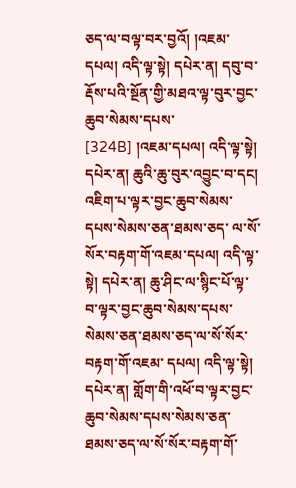ཅད་ལ་བལྟ་བར་བྱའོ། །འཇམ་དཔལ། འདི་ལྟ་སྟེ། དཔེར་ན། དབུ་བ་རྡོས་པའི་སྔོན་གྱི་མཐའ་ལྟ་བུར་བྱང་ཆུབ་སེམས་དཔས་ [324B] །འཇམ་དཔལ། འདི་ལྟ་སྟེ། དཔེར་ན། ཆུའི་ཆུ་བུར་འབྱུང་བ་དང། འཇིག་པ་ལྟར་བྱང་ཆུབ་སེམས་དཔས་སེམས་ཅན་ཐམས་ཅད་ ལ་སོ་སོར་བརྟག་གོ་འཇམ་དཔལ། འདི་ལྟ་སྟེ། དཔེར་ན། ཆུ་ཤིང་ལ་སྙིང་པོ་ལྟ་བ་ལྟར་བྱང་ཆུབ་སེམས་དཔས་སེམས་ཅན་ཐམས་ཅད་ལ་སོ་སོར་བརྟག་གོ་འཇམ་ དཔལ། འདི་ལྟ་སྟེ། དཔེར་ན། གློག་གི་འཕོ་བ་ལྟར་བྱང་ཆུབ་སེམས་དཔས་སེམས་ཅན་ཐམས་ཅད་ལ་སོ་སོར་བརྟག་གོ་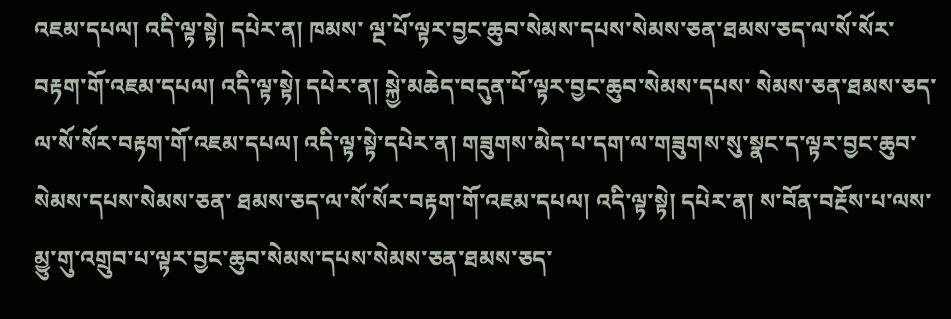འཇམ་དཔལ། འདི་ལྟ་སྟེ། དཔེར་ན། ཁམས་ ལྔ་པོ་ལྟར་བྱང་ཆུབ་སེམས་དཔས་སེམས་ཅན་ཐམས་ཅད་ལ་སོ་སོར་བརྟག་གོ་འཇམ་དཔལ། འདི་ལྟ་སྟེ། དཔེར་ན། སྐྱེ་མཆེད་བདུན་པོ་ལྟར་བྱང་ཆུབ་སེམས་དཔས་ སེམས་ཅན་ཐམས་ཅད་ལ་སོ་སོར་བརྟག་གོ་འཇམ་དཔལ། འདི་ལྟ་སྟེ་དཔེར་ན། གཟུགས་མེད་པ་དག་ལ་གཟུགས་སུ་སྣང་ད་ལྟར་བྱང་ཆུབ་སེམས་དཔས་སེམས་ཅན་ ཐམས་ཅད་ལ་སོ་སོར་བརྟག་གོ་འཇམ་དཔལ། འདི་ལྟ་སྟེ། དཔེར་ན། ས་བོན་བརྔོས་པ་ལས་མྱུ་གུ་འགྲུབ་པ་ལྟར་བྱང་ཆུབ་སེམས་དཔས་སེམས་ཅན་ཐམས་ཅད་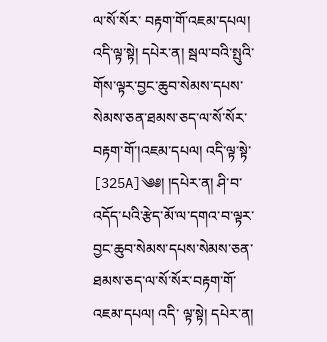ལ་སོ་སོར་ བརྟག་གོ་འཇམ་དཔལ། འདི་ལྟ་སྟེ། དཔེར་ན། སྦལ་བའི་སྤུའི་གོས་ལྟར་བྱང་ཆུབ་སེམས་དཔས་སེམས་ཅན་ཐམས་ཅད་ལ་སོ་སོར་བརྟག་གོ་།འཇམ་དཔལ། འདི་ལྟ་སྟེ་ [325A]༄༅། །དཔེར་ན། ཤི་བ་འདོད་པའི་རྩེད་མོ་ལ་དགའ་བ་ལྟར་བྱང་ཆུབ་སེམས་དཔས་སེམས་ཅན་ཐམས་ཅད་ལ་སོ་སོར་བརྟག་གོ་འཇམ་དཔལ། འདི་ ལྟ་སྟེ། དཔེར་ན།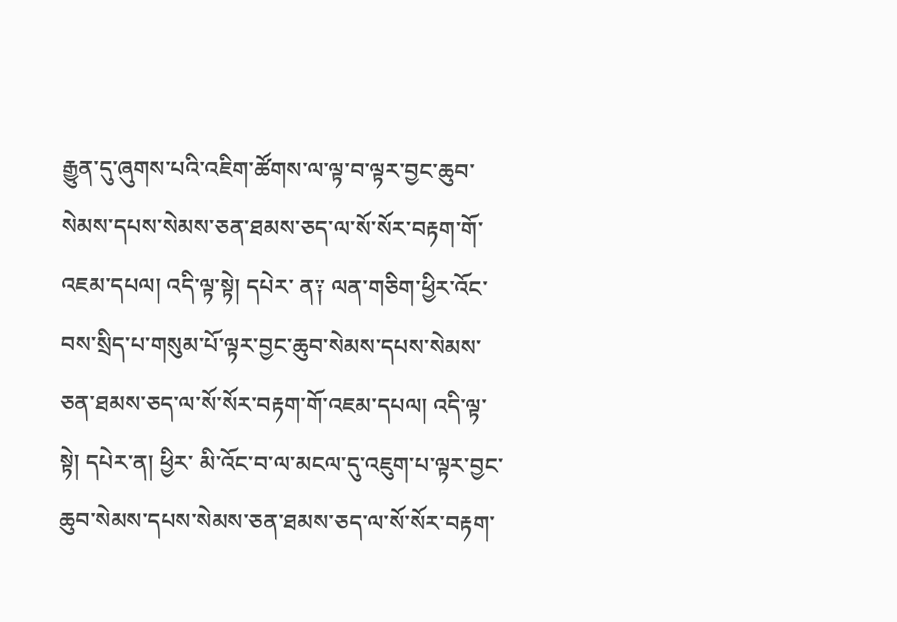རྒྱུན་དུ་ཞུགས་པའི་འཇིག་ཚོགས་ལ་ལྟ་བ་ལྟར་བྱང་ཆུབ་སེམས་དཔས་སེམས་ཅན་ཐམས་ཅད་ལ་སོ་སོར་བརྟག་གོ་འཇམ་དཔལ། འདི་ལྟ་སྟེ། དཔེར་ ན༑ ལན་གཅིག་ཕྱིར་འོང་བས་སྲིད་པ་གསུམ་པོ་ལྟར་བྱང་ཆུབ་སེམས་དཔས་སེམས་ཅན་ཐམས་ཅད་ལ་སོ་སོར་བརྟག་གོ་འཇམ་དཔལ། འདི་ལྟ་སྟེ། དཔེར་ན། ཕྱིར་ མི་འོང་བ་ལ་མངལ་དུ་འཇུག་པ་ལྟར་བྱང་ཆུབ་སེམས་དཔས་སེམས་ཅན་ཐམས་ཅད་ལ་སོ་སོར་བརྟག་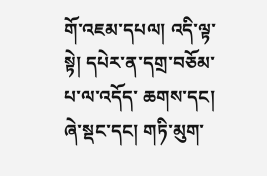གོ་འཇམ་དཔལ། འདི་ལྟ་སྟེ། དཔེར་ན་དགྲ་བཅོམ་པ་ལ་འདོད་ ཆགས་དང། ཞེ་སྡང་དང། གཏི་མུག་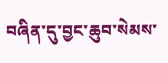བཞིན་དུ་བྱང་ཆུབ་སེམས་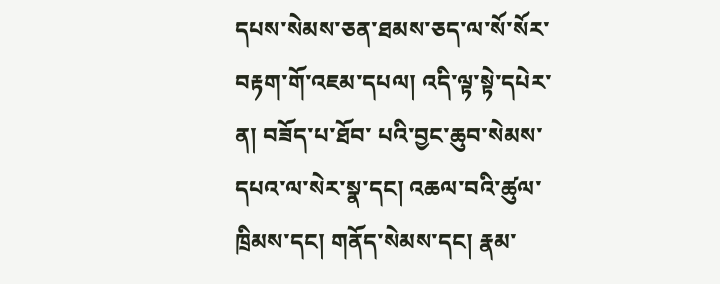དཔས་སེམས་ཅན་ཐམས་ཅད་ལ་སོ་སོར་བརྟག་གོ་འཇམ་དཔལ། འདི་ལྟ་སྟེ་དཔེར་ན། བཟོད་པ་ཐོབ་ པའི་བྱང་ཆུབ་སེམས་དཔའ་ལ་སེར་སྣ་དང། འཆལ་བའི་ཚུལ་ཁྲིམས་དང། གནོད་སེམས་དང། རྣམ་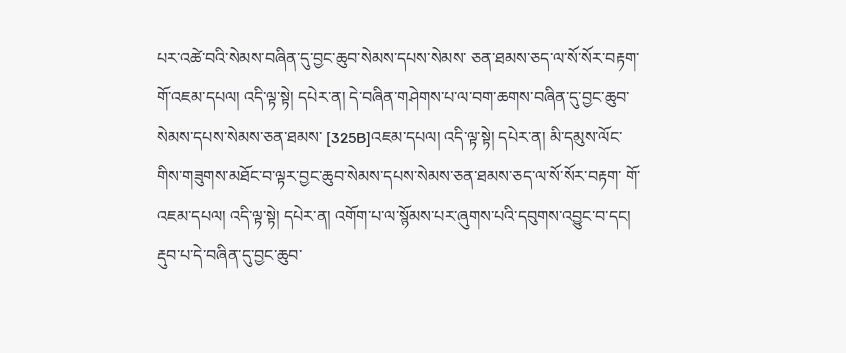པར་འཚེ་བའི་སེམས་བཞིན་དུ་བྱང་ཆུབ་སེམས་དཔས་སེམས་ ཅན་ཐམས་ཅད་ལ་སོ་སོར་བརྟག་གོ་འཇམ་དཔལ། འདི་ལྟ་སྟེ། དཔེར་ན། དེ་བཞིན་གཤེགས་པ་ལ་བག་ཆགས་བཞིན་དུ་བྱང་ཆུབ་སེམས་དཔས་སེམས་ཅན་ཐམས་ [325B]འཇམ་དཔལ། འདི་ལྟ་སྟེ། དཔེར་ན། མི་དམུས་ལོང་གིས་གཟུགས་མཐོང་བ་ལྟར་བྱང་ཆུབ་སེམས་དཔས་སེམས་ཅན་ཐམས་ཅད་ལ་སོ་སོར་བརྟག་ གོ་འཇམ་དཔལ། འདི་ལྟ་སྟེ། དཔེར་ན། འགོག་པ་ལ་སྙོམས་པར་ཞུགས་པའི་དབུགས་འབྱུང་བ་དང། རྡུབ་པ་དེ་བཞིན་དུ་བྱང་ཆུབ་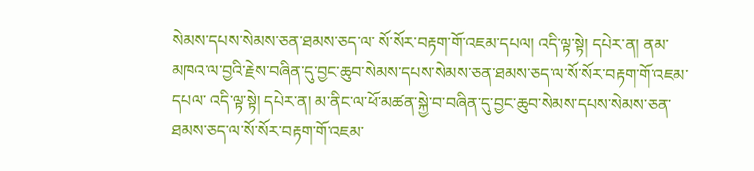སེམས་དཔས་སེམས་ཅན་ཐམས་ཅད་ལ་ སོ་སོར་བརྟག་གོ་འཇམ་དཔལ། འདི་ལྟ་སྟེ། དཔེར་ན། ནམ་མཁའ་ལ་བྱའི་རྗེས་བཞིན་དུ་བྱང་ཆུབ་སེམས་དཔས་སེམས་ཅན་ཐམས་ཅད་ལ་སོ་སོར་བརྟག་གོ་འཇམ་དཔལ་ འདི་ལྟ་སྟེ། དཔེར་ན། མ་ནིང་ལ་ཕོ་མཚན་སྐྱེ་བ་བཞིན་དུ་བྱང་ཆུབ་སེམས་དཔས་སེམས་ཅན་ཐམས་ཅད་ལ་སོ་སོར་བརྟག་གོ་འཇམ་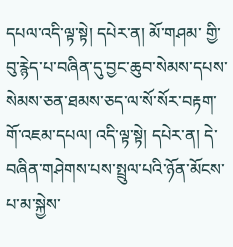དཔལ་འདི་ལྟ་སྟེ། དཔེར་ན། མོ་གཤམ་ གྱི་བུ་རྙེད་པ་བཞིན་དུ་བྱང་ཆུབ་སེམས་དཔས་སེམས་ཅན་ཐམས་ཅད་ལ་སོ་སོར་བརྟག་གོ་འཇམ་དཔལ། འདི་ལྟ་སྟེ། དཔེར་ན། དེ་བཞིན་གཤེགས་པས་སྤྲུལ་པའི་ཉོན་མོངས་ པ་མ་སྐྱེས་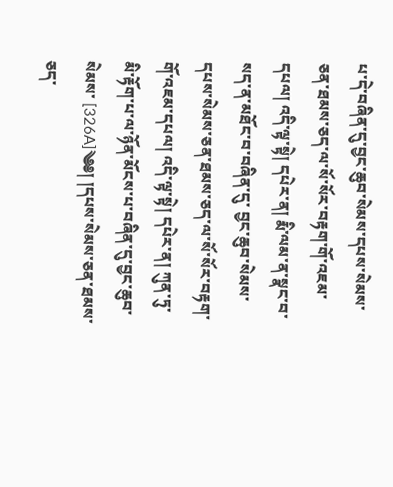པ་དེ་བཞིན་དུ་བྱང་ཆུབ་སེམས་དཔས་སེམས་ཅན་ཐམས་ཅད་ལ་སོ་སོར་བརྟག་གོ་འཇམ་དཔལ། འདི་ལྟ་སྟེ། དཔེར་ན། རྨི་ལམ་ན་སྣང་བ་སད་ན་མཐོང་བ་བཞིན་དུ་ བྱང་ཆུབ་སེམས་དཔས་སེམས་ཅན་ཐམས་ཅད་ལ་སོ་སོར་བརྟག་གོ་འཇམ་དཔལ། འདི་ལྟ་སྟེ། དཔེར་ན། ཀུན་ཏུ་མི་རྟོག་པ་ལ་ཉོན་མོངས་པ་བཞིན་དུ་བྱང་ཆུབ་སེམས་ [326A]༄༅། །དཔས་སེམས་ཅན་ཐམས་ཅད་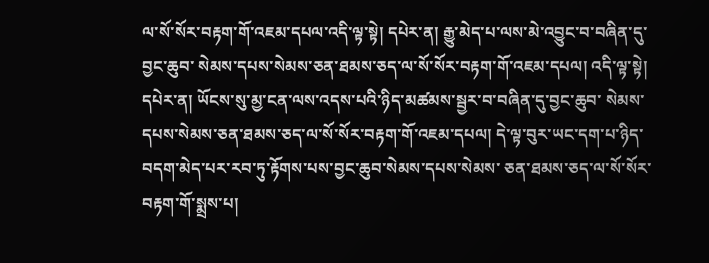ལ་སོ་སོར་བརྟག་གོ་འཇམ་དཔལ་འདི་ལྟ་སྟེ། དཔེར་ན། རྒྱུ་མེད་པ་ལས་མེ་འབྱུང་བ་བཞིན་དུ་བྱང་ཆུབ་ སེམས་དཔས་སེམས་ཅན་ཐམས་ཅད་ལ་སོ་སོར་བརྟག་གོ་འཇམ་དཔལ། འདི་ལྟ་སྟེ། དཔེར་ན། ཡོངས་སུ་མྱ་ངན་ལས་འདས་པའི་ཉིད་མཚམས་སྦྱར་བ་བཞིན་དུ་བྱང་ཆུབ་ སེམས་དཔས་སེམས་ཅན་ཐམས་ཅད་ལ་སོ་སོར་བརྟག་གོ་འཇམ་དཔལ། དེ་ལྟ་བུར་ཡང་དག་པ་ཉིད་བདག་མེད་པར་རབ་ཏུ་རྟོགས་པས་བྱང་ཆུབ་སེམས་དཔས་སེམས་ ཅན་ཐམས་ཅད་ལ་སོ་སོར་བརྟག་གོ་སྨྲས་པ།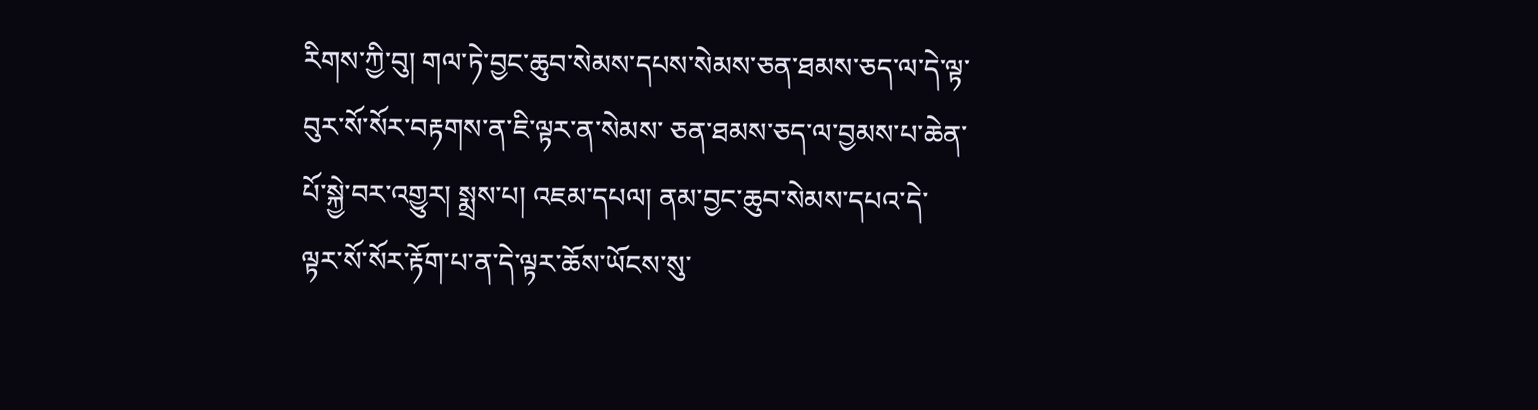རིགས་ཀྱི་བུ། གལ་ཏེ་བྱང་ཆུབ་སེམས་དཔས་སེམས་ཅན་ཐམས་ཅད་ལ་དེ་ལྟ་བུར་སོ་སོར་བརྟགས་ན་ཇི་ལྟར་ན་སེམས་ ཅན་ཐམས་ཅད་ལ་བྱམས་པ་ཆེན་པོ་སྐྱེ་བར་འགྱུར། སྨྲས་པ། འཇམ་དཔལ། ནམ་བྱང་ཆུབ་སེམས་དཔའ་དེ་ལྟར་སོ་སོར་རྟོག་པ་ན་དེ་ལྟར་ཆོས་ཡོངས་སུ་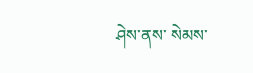ཤེས་ནས་ སེམས་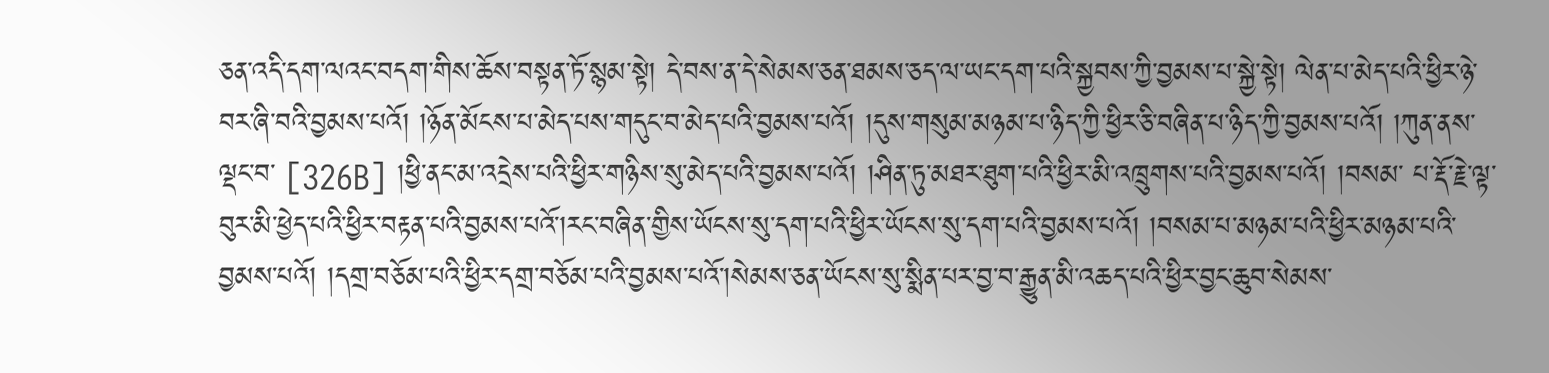ཅན་འདི་དག་ལའང་བདག་གིས་ཆོས་བསྟན་ཏོ་སྙམ་སྟེ། དེ་བས་ན་དེ་སེམས་ཅན་ཐམས་ཅད་ལ་ཡང་དག་པའི་སྐྱབས་ཀྱི་བྱམས་པ་སྐྱེ་སྟེ། ལེན་པ་མེད་པའི་ཕྱིར་ཉེ་ བར་ཞི་བའི་བྱམས་པའོ། །ཉོན་མོངས་པ་མེད་པས་གདུང་བ་མེད་པའི་བྱམས་པའོ། །དུས་གསུམ་མཉམ་པ་ཉིད་ཀྱི་ཕྱིར་ཅི་བཞིན་པ་ཉིད་ཀྱི་བྱམས་པའོ། །ཀུན་ནས་ལྡང་བ་ [326B] །ཕྱི་ནང་མ་འདྲེས་པའི་ཕྱིར་གཉིས་སུ་མེད་པའི་བྱམས་པའོ། །ཤིན་ཏུ་མཐར་ཐུག་པའི་ཕྱིར་མི་འཁྲུགས་པའི་བྱམས་པའོ། །བསམ་ པ་རྡོ་རྗེ་ལྟ་བུར་མི་ཕྱེད་པའི་ཕྱིར་བརྟན་པའི་བྱམས་པའོ་།རང་བཞིན་གྱིས་ཡོངས་སུ་དག་པའི་ཕྱིར་ཡོངས་སུ་དག་པའི་བྱམས་པའོ། །བསམ་པ་མཉམ་པའི་ཕྱིར་མཉམ་པའི་ བྱམས་པའོ། །དགྲ་བཅོམ་པའི་ཕྱིར་དགྲ་བཅོམ་པའི་བྱམས་པའོ་།སེམས་ཅན་ཡོངས་སུ་སྨིན་པར་བྱ་བ་རྒྱུན་མི་འཆད་པའི་ཕྱིར་བྱང་ཆུབ་སེམས་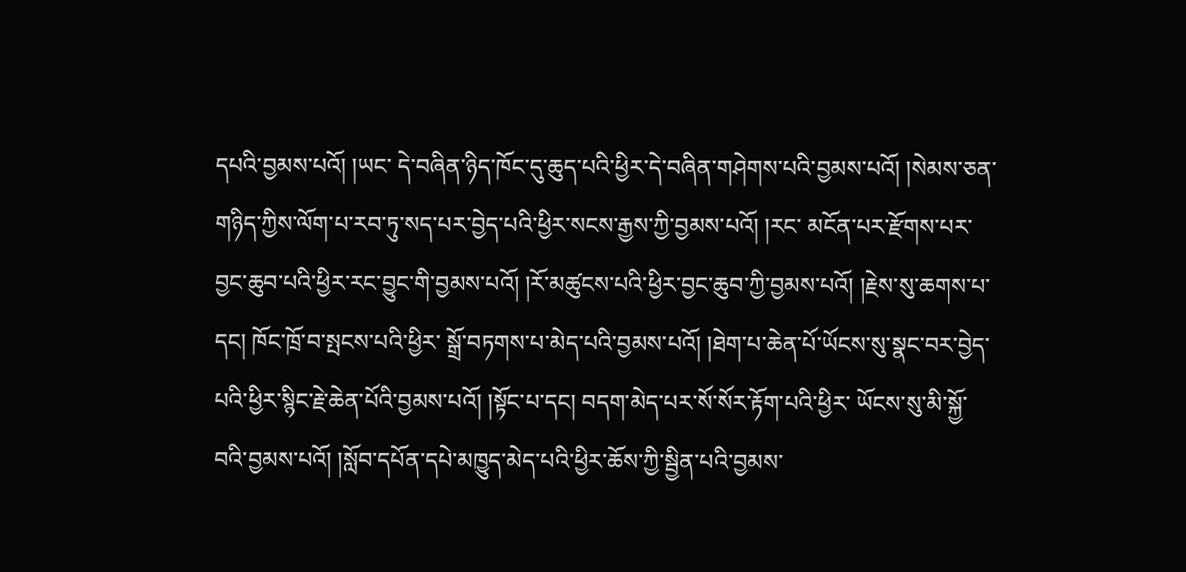དཔའི་བྱམས་པའོ། །ཡང་ དེ་བཞིན་ཉིད་ཁོང་དུ་ཆུད་པའི་ཕྱིར་དེ་བཞིན་གཤེགས་པའི་བྱམས་པའོ། །སེམས་ཅན་གཉིད་ཀྱིས་ལོག་པ་རབ་ཏུ་སད་པར་བྱེད་པའི་ཕྱིར་སངས་རྒྱས་ཀྱི་བྱམས་པའོ། །རང་ མངོན་པར་རྫོགས་པར་བྱང་ཆུབ་པའི་ཕྱིར་རང་བྱུང་གི་བྱམས་པའོ། །རོ་མཚུངས་པའི་ཕྱིར་བྱང་ཆུབ་ཀྱི་བྱམས་པའོ། །རྗེས་སུ་ཆགས་པ་དང། ཁོང་ཁྲོ་བ་སྤངས་པའི་ཕྱིར་ སྒྲོ་བཏགས་པ་མེད་པའི་བྱམས་པའོ། །ཐེག་པ་ཆེན་པོ་ཡོངས་སུ་སྣང་བར་བྱེད་པའི་ཕྱིར་སྙིང་རྗེ་ཆེན་པོའི་བྱམས་པའོ། །སྟོང་པ་དང། བདག་མེད་པར་སོ་སོར་རྟོག་པའི་ཕྱིར་ ཡོངས་སུ་མི་སྐྱོ་བའི་བྱམས་པའོ། །སློབ་དཔོན་དཔེ་མཁྱུད་མེད་པའི་ཕྱིར་ཆོས་ཀྱི་སྦྱིན་པའི་བྱམས་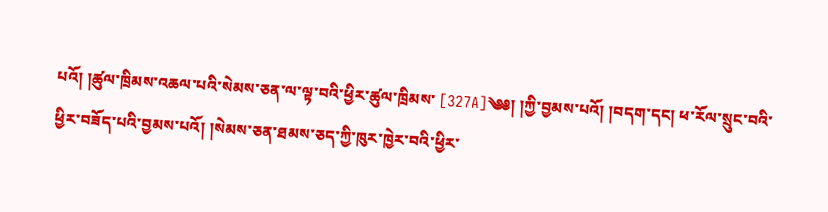པའོ། །ཚུལ་ཁྲིམས་འཆལ་པའི་སེམས་ཅན་ལ་ལྟ་བའི་ཕྱིར་ཚུལ་ཁྲིམས་ [327A]༄༅། །ཀྱི་བྱམས་པའོ། །བདག་དང། ཕ་རོལ་སྲུང་བའི་ཕྱིར་བཟོད་པའི་བྱམས་པའོ། །སེམས་ཅན་ཐམས་ཅད་ཀྱི་ཁུར་ཁྱེར་བའི་ཕྱིར་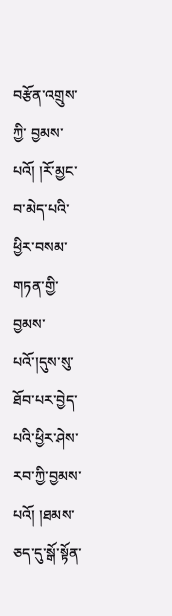བརྩོན་འགྲུས་ཀྱི་ བྱམས་པའོ། །རོ་མྱང་བ་མེད་པའི་ཕྱིར་བསམ་གཏན་གྱི་བྱམས་པའོ་།དུས་སུ་ཐོབ་པར་བྱེད་པའི་ཕྱིར་ཤེས་རབ་ཀྱི་བྱམས་པའོ། །ཐམས་ཅད་དུ་སྒོ་སྟོན་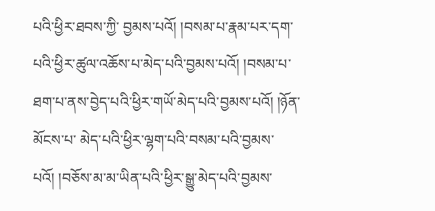པའི་ཕྱིར་ཐབས་ཀྱི་ བྱམས་པའོ། །བསམ་པ་རྣམ་པར་དག་པའི་ཕྱིར་ཚུལ་འཆོས་པ་མེད་པའི་བྱམས་པའོ། །བསམ་པ་ཐག་པ་ནས་བྱེད་པའི་ཕྱིར་གཡོ་མེད་པའི་བྱམས་པའོ། །ཉོན་མོངས་པ་ མེད་པའི་ཕྱིར་ལྷག་པའི་བསམ་པའི་བྱམས་པའོ། །བཅོས་མ་མ་ཡིན་པའི་ཕྱིར་སྒྱུ་མེད་པའི་བྱམས་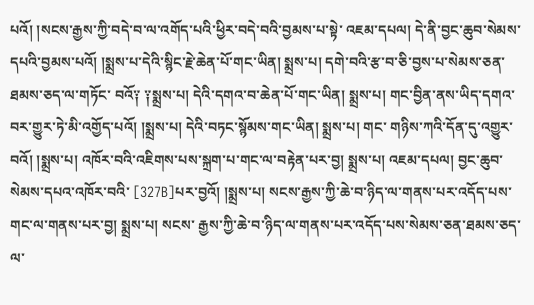པའོ། །སངས་རྒྱས་ཀྱི་བདེ་བ་ལ་འགོད་པའི་ཕྱིར་བདེ་བའི་བྱམས་པ་སྟེ་ འཇམ་དཔལ། དེ་ནི་བྱང་ཆུབ་སེམས་དཔའི་བྱམས་པའོ། །སྨྲས་པ་དེའི་སྙིང་རྗེ་ཆེན་པོ་གང་ཡིན། སྨྲས་པ། དགེ་བའི་རྩ་བ་ཅི་བྱས་པ་སེམས་ཅན་ཐམས་ཅད་ལ་གཏོང་ བའོ༑ ༑སྨྲས་པ། དེའི་དགའ་བ་ཆེན་པོ་གང་ཡིན། སྨྲས་པ། གང་བྱིན་ནས་ཡིད་དགའ་བར་གྱུར་ཏེ་མི་འགྱོད་པའོ། །སྨྲས་པ། དེའི་བཏང་སྙོམས་གང་ཡིན། སྨྲས་པ། གང་ གཉིས་ཀའི་དོན་དུ་འགྱུར་བའོ། །སྨྲས་པ། འཁོར་བའི་འཇིགས་པས་སྐྲག་པ་གང་ལ་བརྟེན་པར་བྱ། སྨྲས་པ། འཇམ་དཔལ། བྱང་ཆུབ་སེམས་དཔའ་འཁོར་བའི་ [327B]པར་བྱའོ། །སྨྲས་པ། སངས་རྒྱས་ཀྱི་ཆེ་བ་ཉིད་ལ་གནས་པར་འདོད་པས་གང་ལ་གནས་པར་བྱ། སྨྲས་པ། སངས་ རྒྱས་ཀྱི་ཆེ་བ་ཉིད་ལ་གནས་པར་འདོད་པས་སེམས་ཅན་ཐམས་ཅད་ལ་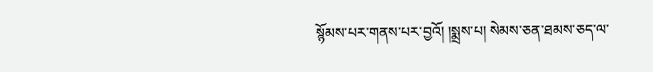སྙོམས་པར་གནས་པར་བྱའོ། །སྨྲས་པ། སེམས་ཅན་ཐམས་ཅད་ལ་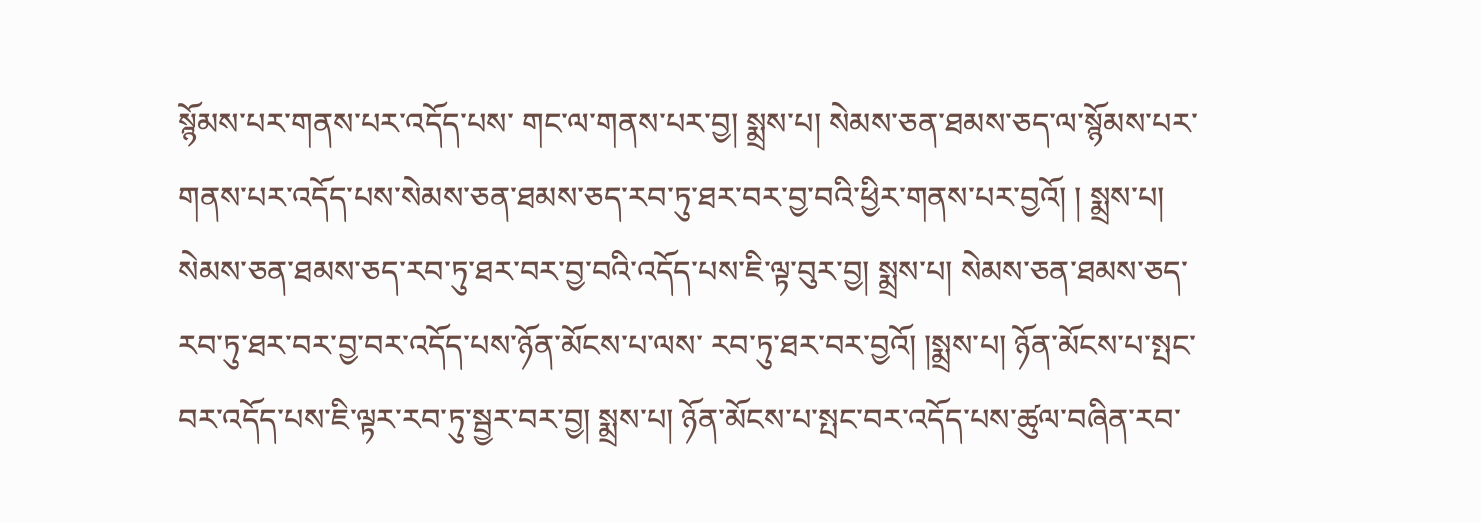སྙོམས་པར་གནས་པར་འདོད་པས་ གང་ལ་གནས་པར་བྱ། སྨྲས་པ། སེམས་ཅན་ཐམས་ཅད་ལ་སྙོམས་པར་གནས་པར་འདོད་པས་སེམས་ཅན་ཐམས་ཅད་རབ་ཏུ་ཐར་བར་བྱ་བའི་ཕྱིར་གནས་པར་བྱའོ། ། སྨྲས་པ། སེམས་ཅན་ཐམས་ཅད་རབ་ཏུ་ཐར་བར་བྱ་བའི་འདོད་པས་ཇི་ལྟ་བུར་བྱ། སྨྲས་པ། སེམས་ཅན་ཐམས་ཅད་རབ་ཏུ་ཐར་བར་བྱ་བར་འདོད་པས་ཉོན་མོངས་པ་ལས་ རབ་ཏུ་ཐར་བར་བྱའོ། །སྨྲས་པ། ཉོན་མོངས་པ་སྤང་བར་འདོད་པས་ཇི་ལྟར་རབ་ཏུ་སྦྱར་བར་བྱ། སྨྲས་པ། ཉོན་མོངས་པ་སྤང་བར་འདོད་པས་ཚུལ་བཞིན་རབ་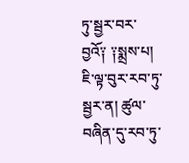ཏུ་སྦྱར་བར་ བྱའོ༑ ༑སྨྲས་པ། ཇི་ལྟ་བུར་རབ་ཏུ་སྦྱར་ན། ཚུལ་བཞིན་དུ་རབ་ཏུ་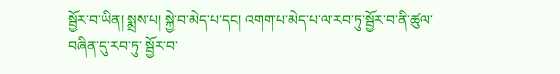སྦྱོར་བ་ཡིན། སྨྲས་པ། སྐྱེ་བ་མེད་པ་དང། འགག་པ་མེད་པ་ལ་རབ་ཏུ་སྦྱོར་བ་ནི་ཚུལ་བཞིན་དུ་རབ་ཏུ་ སྦྱོར་བ་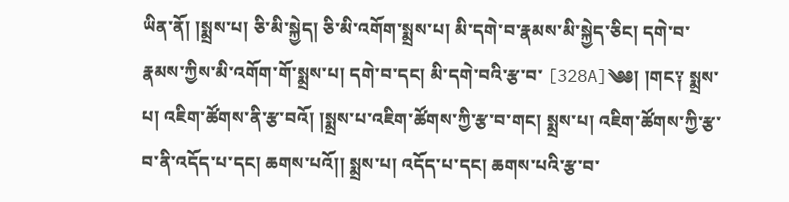ཡིན་ནོ། །སྨྲས་པ། ཅི་མི་སྐྱེད། ཅི་མི་འགོག་སྨྲས་པ། མི་དགེ་བ་རྣམས་མི་སྐྱེད་ཅིང། དགེ་བ་རྣམས་ཀྱིས་མི་འགོག་གོ་སྨྲས་པ། དགེ་བ་དང། མི་དགེ་བའི་རྩ་བ་ [328A]༄༅། །གང༑ སྨྲས་པ། འཇིག་ཚོགས་ནི་རྩ་བའོ། །སྨྲས་པ་འཇིག་ཚོགས་ཀྱི་རྩ་བ་གང། སྨྲས་པ། འཇིག་ཚོགས་ཀྱི་རྩ་བ་ནི་འདོད་པ་དང། ཆགས་པའོ།། སྨྲས་པ། འདོད་པ་དང། ཆགས་པའི་རྩ་བ་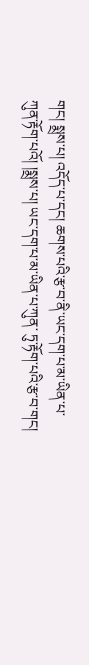གང། སྨྲས་པ། འདོད་པ་དང། ཆགས་པའི་རྩ་བ་ནི་ཡང་དག་པ་མ་ཡིན་པ་ཀུན་རྟོག་པའོ། །སྨྲས་པ། ཡང་དག་པ་མ་ཡིན་པ་ཀུན་ ཏུ་རྟོག་པའི་རྩ་བ་གང།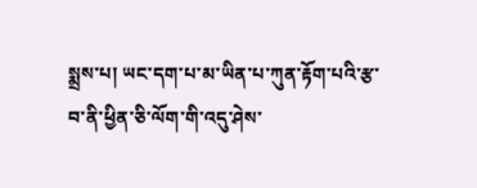སྨྲས་པ། ཡང་དག་པ་མ་ཡིན་པ་ཀུན་རྟོག་པའི་རྩ་བ་ནི་ཕྱིན་ཅི་ལོག་གི་འདུ་ཤེས་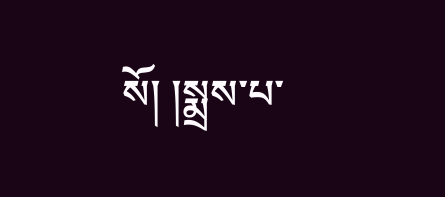སོ། །སྨྲས་པ་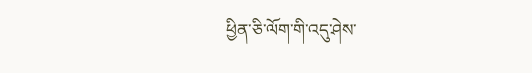ཕྱིན་ཅི་ལོག་གི་འདུ་ཤེས་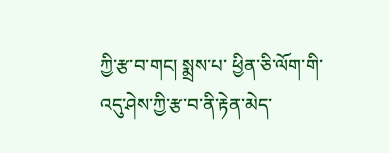ཀྱི་རྩ་བ་གང། སྨྲས་པ་ ཕྱིན་ཅི་ལོག་གི་འདུ་ཤེས་ཀྱི་རྩ་བ་ནི་རྟེན་མེད་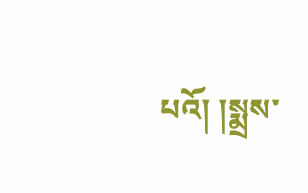པའོ། །སྨྲས་